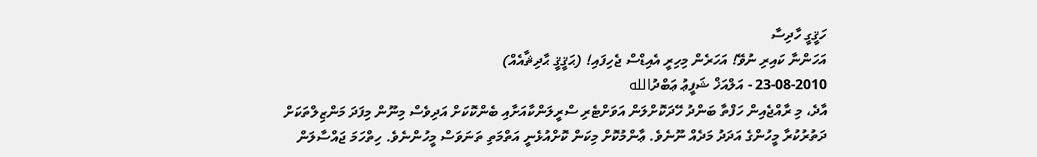ހަޤީގީ ހާދިސާ
އަހަންނާ ކައިރި ނުވޭ! އަހަރެން މިހިރީ އެއިޑްސް ޖެހިފައި! (ޙަޤީޤީ ޙާދިޘާއެއް)
23-08-2010 - އަލްއަޚް ޝަފީޢު ޢަބްދުالله
އާދެ، މި ރާއްޖެއިން ހަފްތާ ބަންދު ހޭދަކޮށްލަން އަވަށްޓެރި ސްރީލަންކާއަށާއި ބެންކޮކަށް އަދިވެސް މިނޫން މިފަދަ މަންޒިލްތަކަށް ދަތުރުކުރާ މީހުންގެ އަދަދު މަދެއް ނޫނެވެ. ޢާންމުކޮށް މިކަން ކޮށްއުޅެނީ އަތްމަތި ތަނަވަސް މީހުންނެވެ. ހިތްހަމަ ޖައްސާލަން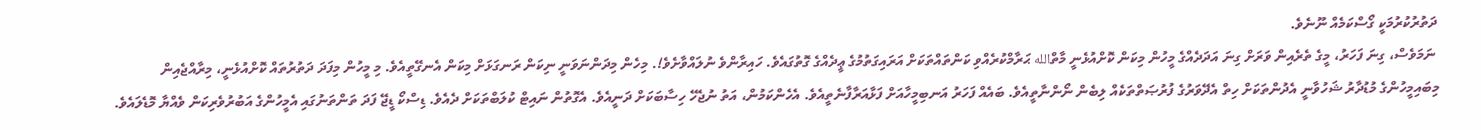ދަތުރުކުރުމަކީ ގޯސްކަމެއް ނޫނެވެ.
 ނަމަވެސް، ގިނަ ފަހަރު، މީގެ ތެރެއިން ވަރަށް ގިނަ އަދަދެއްގެ މީހުން މިކަން ކޮށްއުޅެނީ މާތްالله ޙަރާމްކުރެއްވި ކަންތައްތަކަށް އަރައިގަތުމުގެ ޢީދެއްގެ ގޮތުގައެވެ. ހައިރާންވެ ނުލައްވާށެވެ!. މިހެން މިދަންނަވަނީ ނިކަން ރަނގަޅަށް މިކަން އެނގޭތީއެވެ. މި މީހުން މިފަދަ ދަތުރުތައް ކޮށްއުޅެނީ، މިރާއްޖެއިން މިބައިމީހުންގެ މުޑުދާރު ޝަހުވާނީ އެދުންތަކަށް ހިތް އެދޭވަރުގެ ފުރުޞަތްތަކެއް ލިބެން ނޯންނާތީއެވެ. ބައެއް ފަހަރު އަނބިމީހާއަށް ފަޅާއަރާފާނެތީއެވެ. އެހެންކަމުން، އަތު ނުޖެހޭ ހިސާބަކަށް ދަނީއެވެ. އެގޮތުން ނައިޓް ކުލަބްތަކަށް ދެއެވެ. ޑިސްކޯ ޑީޖޭ ފަދަ ތަންތަނުގައި އެމީހުންގެ އަބުރުވެރިކަން ވެއްޔާ މޮޑެލައެވެ.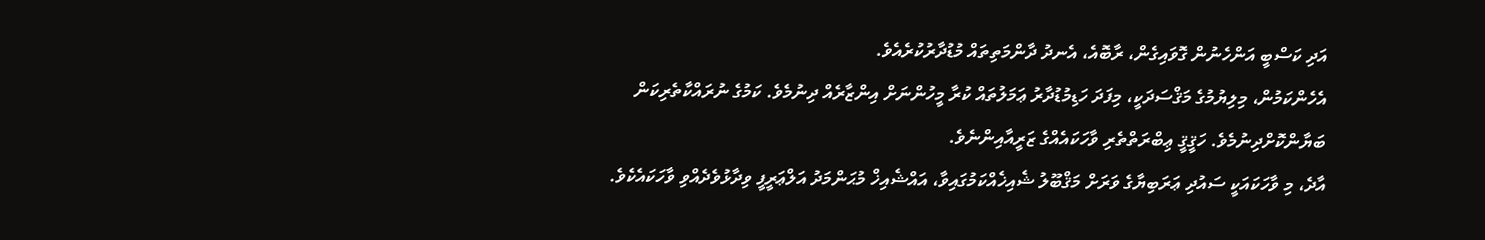އަދި ކަސްބީ އަންހެނުން ގޮވައިގެން، ރާބޮއެ، އެނދު ދާންމަތިތައް މުޑުދާރުކުރެއެވެ.
އެހެންކަމުން، މިލިޔުމުގެ މަޤްސަދަކީ، މިފަދަ ހަޑިމުޑުދާރު ޢަމަލުތައް ކުރާ މީހުންނަށް އިންޒާރެއް ދިނުމެވެ. ކަމުގެ ނުރައްކާތެރިކަން ބަޔާންކޮށްދިނުމެވެ. ހަޤީޤީ ޢިބްރަތްތެރި ވާހަކައެއްގެ ޒަރީއާއިންނެވެ.
އާދެ، މި ވާހަކައަކީ ސައުދި ޢަރަބިޔާގެ ވަރަށް މަޤްބޫލު ޝެއިޚެއްކަމުގައިވާ، އައްޝެއިޚް މުޙަންމަދު އަލްޢަރީފީ ވިދާޅުވެދެއްވި ވާހަކައެކެވެ.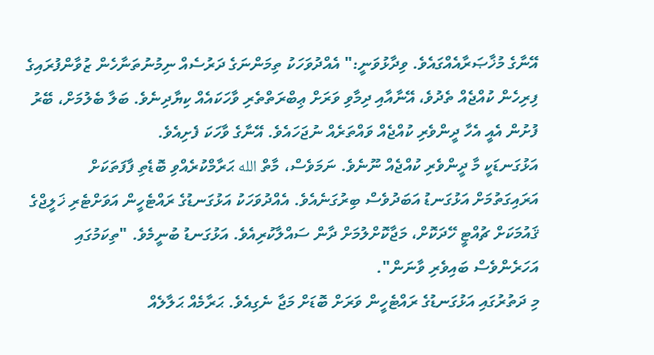އޭނާގެ މުޚާޞަރާއެއްގައެވެ. ވިދާޅުވަނީ:" އެއްދުވަހަކު ތިމަންނަގެ ދަރުސެއް ނިމުނުތަނާހެން ޒުވާންފުރައިގެ ފިރިހެން ކުއްޖެއް ތެދުވެ، އޭނާއާއި ދިމާވި ވަރަށް ޢިބްރަތްތެރި ވާހަކައެއް ކިޔާދިނެވެ. ބަލާ ބެލުމަށް، ބޭރު ފުށުން އެއީ އެހާ ދީންވެރި ކުއްޖެއް ވައްތަރެއް ނުޖަހައެވެ. އޭނާގެ ވާހަކަ ފެށިއެވެ.
އަޅުގަނޑަކީ މާ ދީންވެރި ކުއްޖެއް ނޫނެވެ. ނަމަވެސް، މާތް الله ޙަރާމްކުރެއްވި ބޮޑެތި ފާފަތަކަށް އަރައިގަތުމަށް އަޅުގަނޑު އަބަދުވެސް ބިރުގަނެއެވެ. އެއްދުވަހަކު އަޅުގަނޑުގެ ރައްޓެހީން އަވަށްޓެރި ޚަލީޖްގެ ޤައުމަކަށް ޗުއްޓީ ހޭދަކޮށް، މަޖާކޮށްލުމަށް ދާން ސައްލާކުރިއެވެ. އަޅުގަނޑު ބުނީމެވެ. "ތިކަމުގައި އަހަރެންވެސް ބައިވެރި ވާނަން".
މި ދަތުރުގައި އަޅުގަނޑުގެ ރައްޓެހީން ވަރަށް ބޮޑަށް މަޖާ ނެގިއެވެ. ޙަރާމެއް ޙަލާލެއް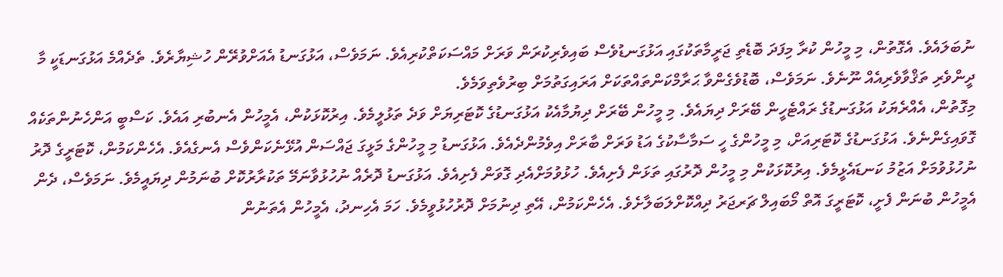ނުބަލައެވެ. އެގޮތުން، މި މީހުން ކުރާ މިފަދަ ބޮޑެތި ޖަރީމާތަކުގައި އަޅުގަނޑުވެސް ބައިވެރިކުރަން ވަރަށް މައްސަކަތްކުރިއެވެ. ނަމަވެސް، އަޅުގަނޑު އެއަށްވުރޭން ހުޝިޔާރެވެ. ތެދެއްމެ އަޅުގަނޑަކީ މާ ދީންވެރި ތަޤްވާވެރިއެއް ނޫނެވެ. ނަމަވެސް، ބޮޑުވެގެންވާ ޙަރާމްކަންތައްތަކަށް އަރައިގަތުމަށް ބިރުވެތިވަމެވެ.
މިގޮތުން، އެއްރެޔަކު އަޅުގަނޑުގެ ރައްޓެހީން ބޭރަށް ދިޔައެވެ. މި މީހުން ބޭރަށް ދިޔުމާއެކު އަޅުގަނޑުގެ ކޮޓަރިޔަށް ވަދެ ތަޅުލީމެވެ. އިރުކޮޅަކުން، އެމީހުން އެނބުރި އައެވެ. ކަސްބީ އަންހެނުންތަކެއް ގޮވައިގެންނެވެ. އަޅުގަނޑުގެ ކޮޓަރިއަށް، މި މީހުންގެ ހީ ސަމާސާކުގެ އަޑު ވަރަށް ބާރަށް އިވެމުންދެއެވެ. އަޅުގަނޑު މި މީހުންގެ މަޅީގަ ޖައްސަން އުޅޭނެކަންވެސް އެނގެއެވެ. އެހެންކަމުން، ކޮޓަރީގެ ދޮރު ނުހުޅުވުމަށް އަޒުމު ކަނޑައެޅީމެވެ. އިރުކޮޅަކުން މި މީހުން ދޮރުގައި ތަޅަން ފެށިއެވެ. ހުޅުވުމަށްއެދި ގޮވަން ފެށިއެވެ. އަޅުގަނޑު ދޮރެއް ނުހުޅުވާނަމޭ ތަކުރާރުކޮށް ބުނަމުން ދިޔައީމެވެ. ނަމަވެސް، ދެން އެމީހުން ބުނަން ފެށީ، ކޮޓަރީގަ އޮތް މޯބައިލް ޗަރޖަރު ދިއްކޮށްލަބަލާށެވެ. އެހެންކަމުން، އޭތި ދިނުމަށް ދޮރުހުޅުވީމެވެ. ހަމަ އެހިނދު، އެމީހުން އެތަނުން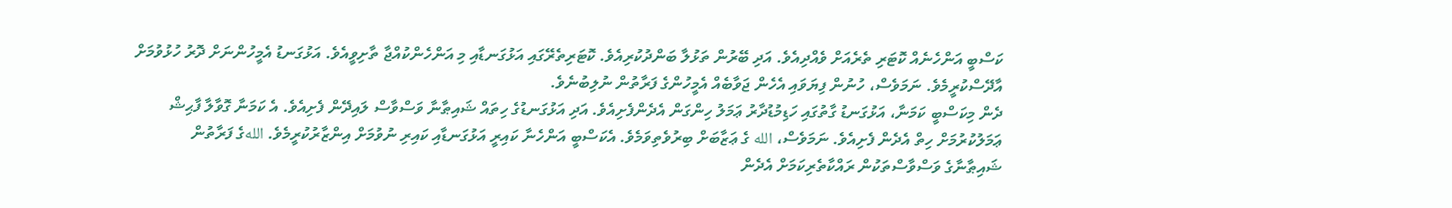ކަސްބީ އަންހެނެއް ކޮޓަރި ތެރެއަށް ވެއްދިއެވެ. އަދި ބޭރުން ތަޅުލާ ބަންދުކުރިއެވެ. ކޮޓަރިތެރޭގައި އަޅުގަނޑާއި މި އަންހެންކުއްޖާ ތާށިވީއެވެ. އަޅުގަނޑު އެމީހުންނަށް ދޮރު ހުޅުވުމަށް އާދޭސްކުރީމެވެ. ނަމަވެސް، ހުނުން ފިޔަވައި އެހެން ޖަވާބެއް އެމީހުންގެ ފަރާތުން ނުލިބުނެވެ.
ދެން މިކަސްބީ ކަމަނާ، އަޅުގަނޑު ގާތުގައި ހަޑިމުޑުދާރު ޢަމަލު ހިންގަން އެދެންފެށިއެވެ. އަދި އަޅުގަނޑުގެ ހިތައް ޝައިޠާނާ ވަސްވާސް ލައިދޭން ފެށިއެވެ. އެ ކަމަނާ ގޮވާލާ ފާޙިޝް ޢަމަލުކުރުމަށް ހިތް އެދެން ފެށިއެވެ. ނަމަވެސް، الله ގެ ޢަޒާބަށް ބިރުވެތިވަމެވެ. އެކަސްބީ އަންހެނާ ކައިރީ އަޅުގަނޑާއި ކައިރި ނުވުމަށް އިންޒާރުކުރީމެވެ. اللهގެ ފަރާތުން ޝައިޠާނާގެ ވަސްވާސްތަކުން ރައްކާތެރިކަމަށް އެދެން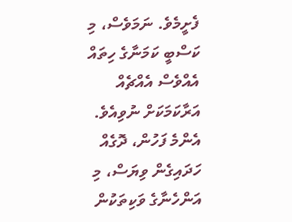ފެށީމެވެ. ނަމަވެސް، މި ކަސްބީ ކަމަނާގެ ހިތައް އެއްވެސް އެއްޗެއް އަރާކަމަކަށް ނުވިއެވެ. އެންމެ ފަހުން، ދޮގެއް ހަދައިގެން ވިޔަސް، މި އަންހެނާގެ ވަކިތަކުން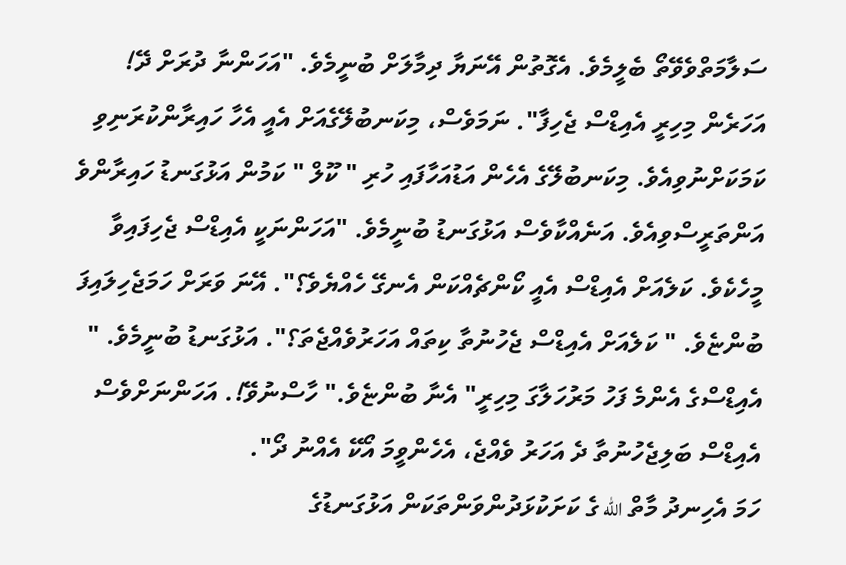ސަލާމަތްވެވޭތޯ ބެލީމެވެ. އެގޮތުން އޭނަޔާ ދިމާލަށް ބުނީމެވެ. "އަހަންނާ ދުރަށް ދޭ! އަހަރެން މިހިރީ އެއިޑްސް ޖެހިފާ". ނަމަވެސް، މިކަނބުލޭގެއަށް އެއީ އެހާ ހައިރާންކުރަނިވި ކަމަކަށްނުވިއެވެ. މިކަނބުލޭގެ އެހެން އަޑުއަހާފައި ހުރި " ކޫލް " ކަމުން އަޅުގަނޑު ހައިރާންވެ އަންތަރީސްވިއެވެ. އަނެއްކާވެސް އަޅުގަނޑު ބުނީމެވެ. "އަހަންނަކީ އެއިޑްސް ޖެހިފައިވާ މީހެކެވެ. ކަލެއަށް އެއިޑްސް އެއީ ކޯންޗެއްކަން އެނގޭ ހެއްޔެވެ؟". އޭނަ ވަރަށް ހަމަޖެހިލައިފަ ބުންޏެވެ. " ކަލެއަށް އެއިޑްސް ޖެހުނުތާ ކިތައް އަހަރުވެއްޖެތަ؟". އަޅުގަނޑު ބުނީމެވެ. " އެއިޑްސްގެ އެންމެ ފަހު މަރުހަލާގަ މިހިރީ" އެނާ ބުންޏެވެ." ހާސްނުވޭ!. އަހަންނަށްވެސް އެއިޑްސް ބަލިޖެހުނުތާ ދެ އަހަރު ވެއްޖެ، އެހެންވީމަ އޯކޭ އެއްނު ދޯ".
ހަމަ އެހިނދު މާތް الله ގެ ކަށަކުޅަދުންވަންތަކަން އަޅުގަނޑުގެ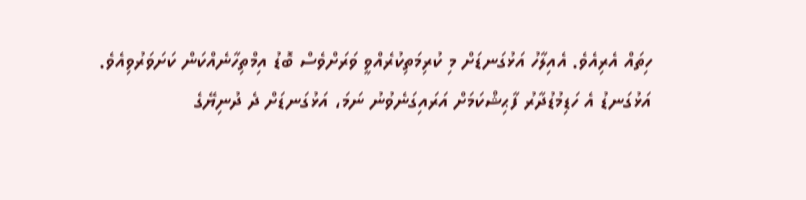ހިތައް އެރިއެވެ. އެއިލާހު އަޅުގަނޑަށް މި ކުރިމަތިކުރެއްވީ ވަރަށްވެސް ބޮޑު އިމްތިހާނެއްކަން ކަށަވަރުވިއެވެ. އަޅުގަނޑު އެ ހަޑިމުޑުދާރު ފާޙިޝްކަމަށް އަރައިގަނެވުނު ނަމަ، އަޅުގަނޑަށް ދެ ދުނިޔޭގެ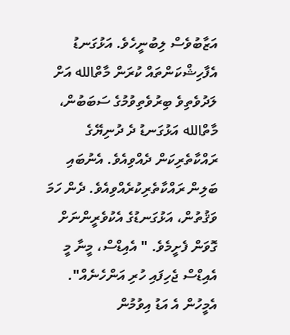އަޒާބުވެސް ލިބުނީހެވެ. އަޅުގަނޑު އެފާހިޝްކަންތައް ކުރަން މާތްالله އަށް ލަދުވެތިވެ ބިރުވެތިވުމުގެ ސަބަބުން، މާތްالله އަޅުގަނޑު ދެ ދުނިޔޭގެ ރައްކާތެރިކަން ދެއްވިއެވެ. އެނުބައި ބަލިން ރައްކާތެރިކުރެއްވިއެވެ. ދެން ހަމަ ވަޤުތުން، އަޅުގަނޑުގެ އެކުވެރީންނަށް ގޮވަން ފެށީމެވެ. " އެއިޑްސް، މީނާ މީ އެއިޑްސް ޖެހިފައި ހުރި އަންހެނެއް". އެމީހުން އެ އަޑު އިވުމުން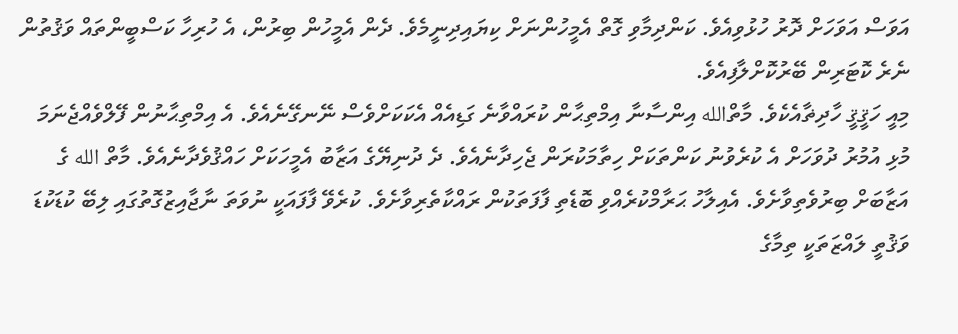އަވަސް އަވަހަށް ދޮރު ހުޅުވިއެވެ. ކަންދިމާވި ގޮތް އެމީހުންނަށް ކިޔައިދިނީމެވެ. ދެން އެމީހުން ބިރުން، އެ ހުރިހާ ކަސްބީންތައް ވަޤުތުން ނެރެ ކޮޓަރިން ބޭރުކޮށްލާފިއެވެ.
މިއީ ހަޤީޤީ ހާދިޡާއެކެވެ. މާތްالله އިންސާނާ އިމްތިޙާން ކުރައްވާނެ ގަޑިއެއް އެކަކަށްވެސް ނޭނގޭނެއެވެ. އެ އިމްތިޙާނުން ފޭލްވެއްޖެނަމަ މުޅި އުމުރު ދުވަހަށް އެ ކުރެވުނު ކަންތަކަށް ހިތާމަކުރަން ޖެހިދާނެއެވެ. ދެ ދުނިޔޭގެ އަޒާބު އެމީހަކަށް ހައްޤުވެދާނެއެވެ. މާތް الله ގެ އަޒާބަށް ބިރުވެތިވާށެވެ. އެއިލާހު ޙަރާމްކުރެއްވި ބޮޑެތި ފާފަތަކުން ރައްކާތެރިވާށެވެ. ކުރެވޭ ފާފައަކީ ނުވަތަ ނާޖާއިޒުގޮތުގައި ލިބޭ ކުޑަކުޑަ ވަޤުތީ ލައްޒަތަކީ ތިމާގެ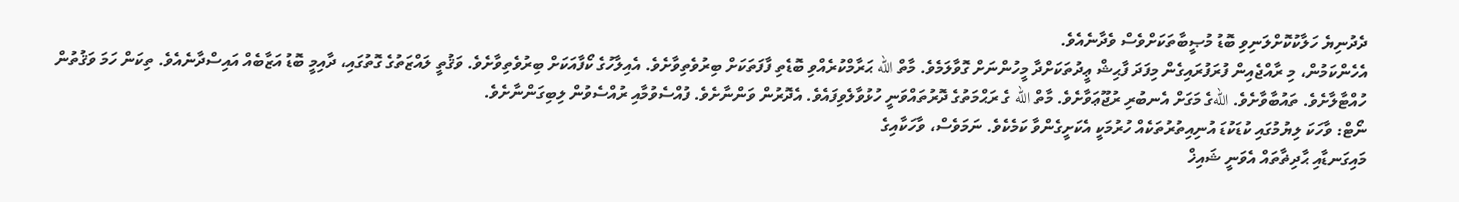ދެދުނިޔެ ހަލާކުކޮށްލަނިވި ބޮޑު މުޞީބާތަކަށްވެސް ވެދާނެއެވެ.
އެހެންކަމުން، މި ރާއްޖެއިން ފުރަފުރައިގެން މިފަދަ ފާޙިޝް ޢީދުތަކަށްދާ މީހުންނަށް ގޮވާލަމެވެ. މާތް الله ޙަރާމްކުރެއްވި ބޮޑެތި ފާފަތަކަށް ބިރުވެތިވާށެވެ. އެއިލާހުގެ ކޯފާއަކަށް ބިރުވެތިވާށެވެ. ވަޤުތީ ލައްޒަތުގެ ގޮތުގައި، ދާއިމީ ބޮޑު އަޒާބެއް އައިސްދާނެއެވެ. ތިކަން ހަމަ ވަޤުތުން ހުއްޓާލާށެވެ. ތައުބާވާށެވެ. اللهގެ މަގަށް އެނބުރި ރުޖޫޢަވާށެވެ. މާތް الله ގެ ރަޙްމަތުގެ ދޮރުތައްވަނީ ހުޅުވާލެވިފައެވެ. އެދޮރުން ވަންނާށެވެ. ފުއްސެވުމާއި ރުއްސެވުން ލިބިގަންނާށެވެ.
ނޯޓް: ވާހަކަ ލިޔުމުގައި ކުޑަކުޑަ އުނިއިތުރުތަކެއް ހުރުމަކީ އެކަށީގެންވާ ކަމެކެވެ. ނަމަވެސް، ވާހަކާއިގެ
މައިގަނޑާއި ޙާދިޡާތައް އެވަނީ ޝައިޚް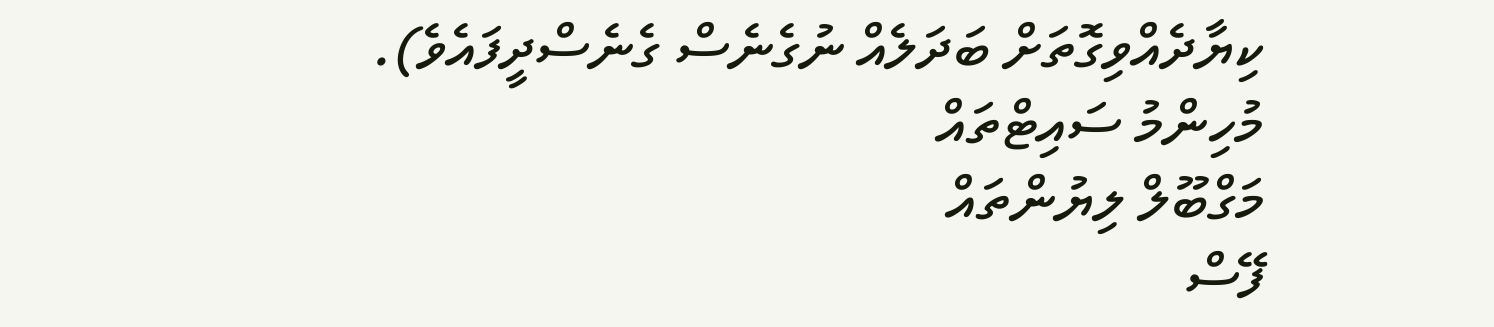ކިޔާދެއްވިގޮތަށް ބަދަލެއް ނުގެނެސް ގެނެސްދީފައެވެ).
މުހިންމު ސައިޓްތައް
މަގްބޫލް ލިޔުންތައް
ފޭސް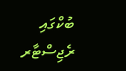ބުކްގައި ރެޖިސްޓާރ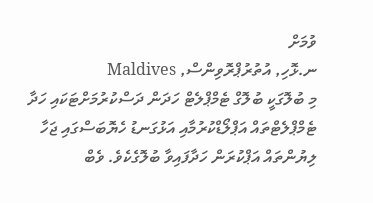ވުމަށް
ނ.ޅޮހި, އުތުރުޕްރޮވިންސް, Maldives
މި ބުލޮގަކީ ބުލޮގް ޓެމްޕްލެޓް ހަދަން ދަސްކުރުމަށްޓަކައި ހަދާ ޓެމްޕްލެޓްތައް އަޕްލޯޑްކުރުމާއި އަޅުގަނޑު ހެޔޮބަސްގައި ޖަހާ ލިޔުންތައް އަޕްކުރަން ހަދާފައިވާ ބުލޮގެކެވެ. ވެބް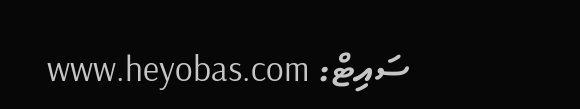ސައިޓް: www.heyobas.com